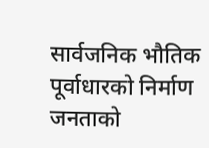सार्वजनिक भौतिक पूर्वाधारको निर्माण जनताको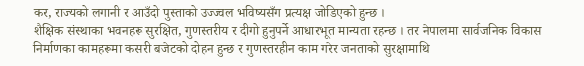कर, राज्यको लगानी र आउँदो पुस्ताको उज्ज्वल भविष्यसँग प्रत्यक्ष जोडिएको हुन्छ ।
शैक्षिक संस्थाका भवनहरू सुरक्षित, गुणस्तरीय र दीगो हुनुपर्ने आधारभूत मान्यता रहन्छ । तर नेपालमा सार्वजनिक विकास निर्माणका कामहरूमा कसरी बजेटको दोहन हुन्छ र गुणस्तरहीन काम गरेर जनताको सुरक्षामाथि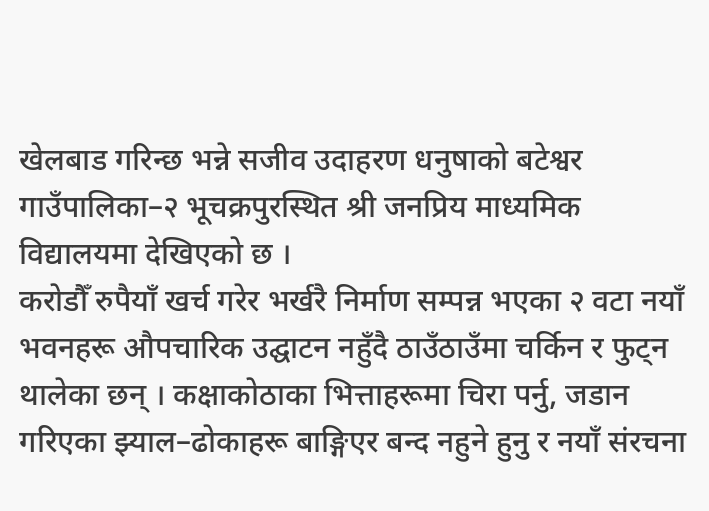खेलबाड गरिन्छ भन्ने सजीव उदाहरण धनुषाको बटेश्वर गाउँपालिका–२ भूचक्रपुरस्थित श्री जनप्रिय माध्यमिक विद्यालयमा देखिएको छ ।
करोडौँ रुपैयाँ खर्च गरेर भर्खरै निर्माण सम्पन्न भएका २ वटा नयाँ भवनहरू औपचारिक उद्घाटन नहुँदै ठाउँठाउँमा चर्किन र फुट्न थालेका छन् । कक्षाकोठाका भित्ताहरूमा चिरा पर्नु, जडान गरिएका झ्याल–ढोकाहरू बाङ्गिएर बन्द नहुने हुनु र नयाँ संरचना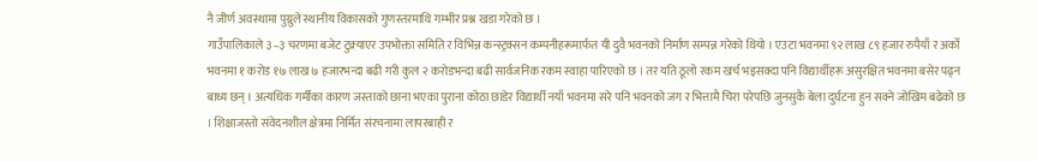नै जीर्ण अवस्थामा पुग्नुले स्थानीय विकासको गुणस्तरमाथि गम्भीर प्रश्न खडा गरेको छ ।
गाउँपालिकाले ३–३ चरणमा बजेट टुक्र्याएर उपभोक्ता समिति र विभिन्न कन्स्ट्रक्सन कम्पनीहरूमार्फत यी दुवै भवनको निर्माण सम्पन्न गरेको थियो । एउटा भवनमा ९२ लाख ८९ हजार रुपैयाँ र अर्को भवनमा १ करोड १७ लाख ७ हजारभन्दा बढी गरी कुल २ करोडभन्दा बढी सार्वजनिक रकम स्वाहा पारिएको छ । तर यति ठूलो रकम खर्च भइसक्दा पनि विद्यार्थीहरू असुरक्षित भवनमा बसेर पढ्न बाध्य छन् । अत्यधिक गर्मीका कारण जस्ताको छाना भएका पुराना कोठा छाडेर विद्यार्थी नयाँ भवनमा सरे पनि भवनको जग र भित्तामै चिरा परेपछि जुनसुकै बेला दुर्घटना हुन सक्ने जोखिम बढेको छ । शिक्षाजस्तो संवेदनशील क्षेत्रमा निर्मित संरचनामा लापरबाही र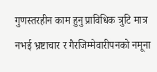गुणस्तरहीन काम हुनु प्राविधिक त्रुटि मात्र नभई भ्रष्टाचार र गैरजिम्मेवारीपनको नमूना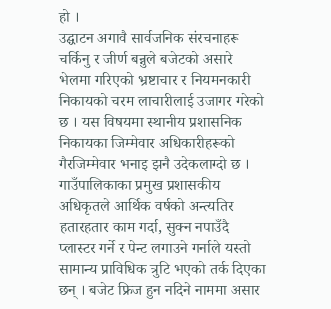हो ।
उद्घाटन अगावै सार्वजनिक संरचनाहरू चर्किनु र जीर्ण बन्नुले बजेटको असारे भेलमा गरिएको भ्रष्टाचार र नियमनकारी निकायको चरम लाचारीलाई उजागर गरेको छ । यस विषयमा स्थानीय प्रशासनिक निकायका जिम्मेवार अधिकारीहरूको गैरजिम्मेवार भनाइ झनै उदेकलाग्दो छ । गाउँपालिकाका प्रमुख प्रशासकीय अधिकृतले आर्थिक वर्षको अन्त्यतिर हतारहतार काम गर्दा, सुक्न नपाउँदै प्लास्टर गर्ने र पेन्ट लगाउने गर्नाले यस्तो सामान्य प्राविधिक त्रुटि भएको तर्क दिएका छन् । बजेट फ्रिज हुन नदिने नाममा असार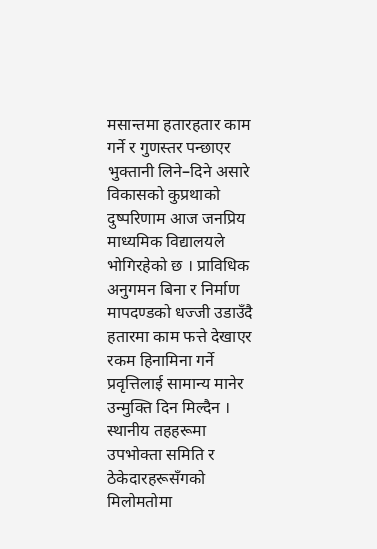मसान्तमा हतारहतार काम गर्ने र गुणस्तर पन्छाएर भुक्तानी लिने–दिने असारे विकासको कुप्रथाको दुष्परिणाम आज जनप्रिय माध्यमिक विद्यालयले भोगिरहेको छ । प्राविधिक अनुगमन बिना र निर्माण मापदण्डको धज्जी उडाउँदै हतारमा काम फत्ते देखाएर रकम हिनामिना गर्ने प्रवृत्तिलाई सामान्य मानेर उन्मुक्ति दिन मिल्दैन ।
स्थानीय तहहरूमा उपभोक्ता समिति र ठेकेदारहरूसँगको मिलोमतोमा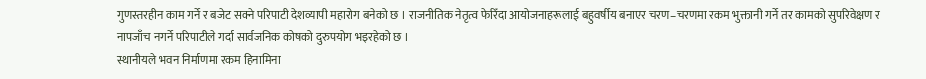गुणस्तरहीन काम गर्ने र बजेट सक्ने परिपाटी देशव्यापी महारोग बनेको छ । राजनीतिक नेतृत्व फेरिँदा आयोजनाहरूलाई बहुवर्षीय बनाएर चरण–चरणमा रकम भुक्तानी गर्ने तर कामको सुपरिवेक्षण र नापजाँच नगर्ने परिपाटीले गर्दा सार्वजनिक कोषको दुरुपयोग भइरहेको छ ।
स्थानीयले भवन निर्माणमा रकम हिनामिना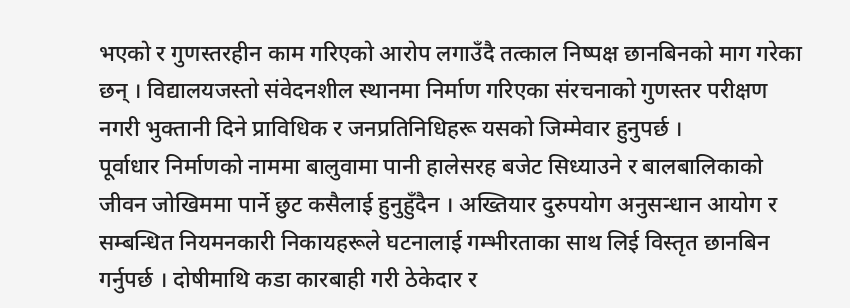भएको र गुणस्तरहीन काम गरिएको आरोप लगाउँदै तत्काल निष्पक्ष छानबिनको माग गरेका छन् । विद्यालयजस्तो संवेदनशील स्थानमा निर्माण गरिएका संरचनाको गुणस्तर परीक्षण नगरी भुक्तानी दिने प्राविधिक र जनप्रतिनिधिहरू यसको जिम्मेवार हुनुपर्छ ।
पूर्वाधार निर्माणको नाममा बालुवामा पानी हालेसरह बजेट सिध्याउने र बालबालिकाको जीवन जोखिममा पार्ने छुट कसैलाई हुनुहुँदैन । अख्तियार दुरुपयोग अनुसन्धान आयोग र सम्बन्धित नियमनकारी निकायहरूले घटनालाई गम्भीरताका साथ लिई विस्तृत छानबिन गर्नुपर्छ । दोषीमाथि कडा कारबाही गरी ठेकेदार र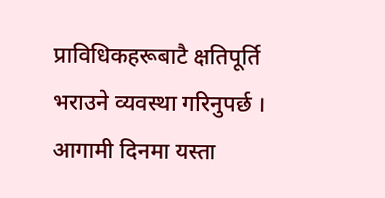प्राविधिकहरूबाटै क्षतिपूर्ति भराउने व्यवस्था गरिनुपर्छ । आगामी दिनमा यस्ता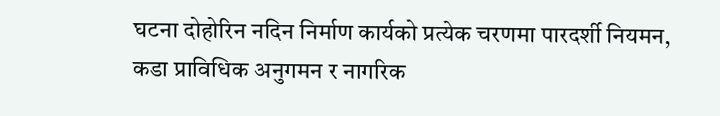घटना दोहोरिन नदिन निर्माण कार्यको प्रत्येक चरणमा पारदर्शी नियमन, कडा प्राविधिक अनुगमन र नागरिक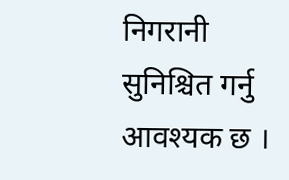निगरानी सुनिश्चित गर्नु आवश्यक छ ।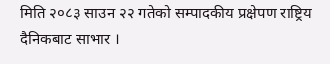मिति २०८३ साउन २२ गतेको सम्पादकीय प्रक्षेपण राष्ट्रिय दैनिकबाट साभार ।